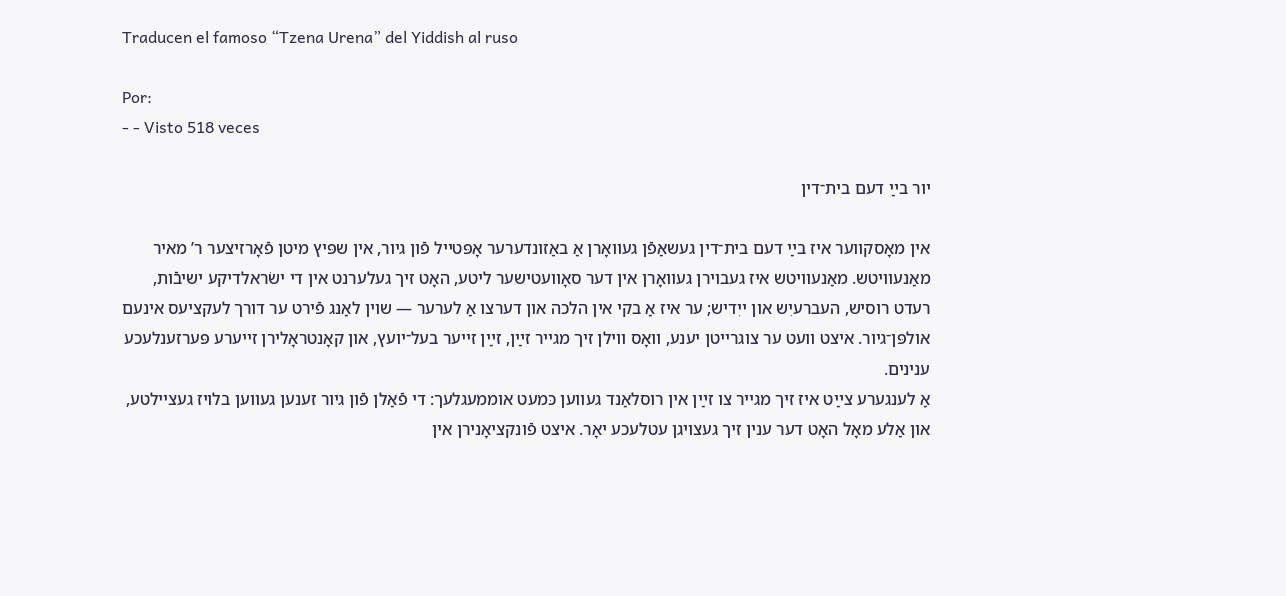Traducen el famoso “Tzena Urena” del Yiddish al ruso

Por:
- - Visto 518 veces

יור בײַ דעם בית־דין

אין מאָסקווער איז בײַ דעם בית־דין געשאַפֿן געוואָרן אַ באַזונדערער אָפּטייל פֿון גיור, אין שפּיץ מיטן פֿאָרזיצער ר’ מאיר מאַנעוויטש. מאַנעוויטש איז געבוירן געוואָרן אין דער סאָוועטישער ליטע, האָט זיך געלערנט אין די ישׂראלדיקע ישיבֿות, רעדט רוסיש, העברעיִש און ייִדיש; ער איז אַ בקי אין הלכה און דערצו אַ לערער — שוין לאַנג פֿירט ער דורך לעקציעס אינעם אולפּן־גיור. איצט וועט ער צוגרייטן יענע, וואָס ווילן זיך מגייר זײַן, זײַן זייער בעל־יועץ, און קאָנטראָלירן זייערע פּערזענלעכע ענינים.
אַ לענגערע צײַט איז זיך מגייר צו זײַן אין רוסלאַנד געווען כּמעט אוממעגלעך: די פֿאַלן פֿון גיור זענען געווען בלויז געציילטע, און אַלע מאָל האָט דער ענין זיך געצויגן עטלעכע יאָר. איצט פֿונקציאָנירן אין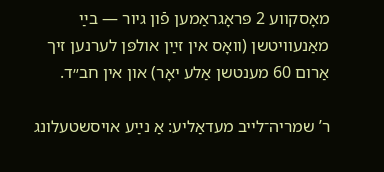מאָסקווע 2 פּראָגראַמען פֿון גיור — בײַ מאַנעוויטשן (וואָס אין זײַן אולפּן לערנען זיך אַרום 60 מענטשן אַלע יאָר) און אין חב״ד.

ר’ שמריה־לייב מעדאַליע: אַ נײַע אויסשטעלונג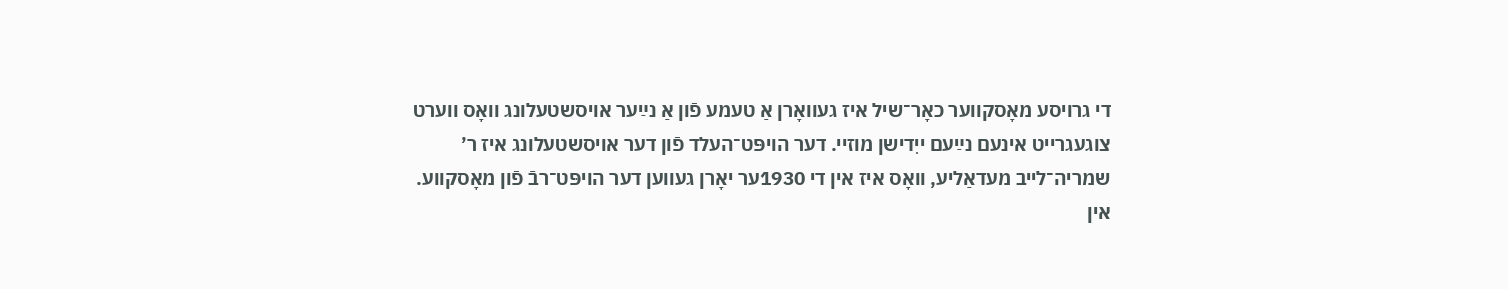די גרויסע מאָסקווער כאָר־שיל איז געוואָרן אַ טעמע פֿון אַ נײַער אויסשטעלונג וואָס ווערט צוגעגרייט אינעם נײַעם ייִדישן מוזיי. דער הויפּט־העלד פֿון דער אויסשטעלונג איז ר’ שמריה־לייב מעדאַליע, וואָס איז אין די 1930ער יאָרן געווען דער הויפּט־רבֿ פֿון מאָסקווע. אין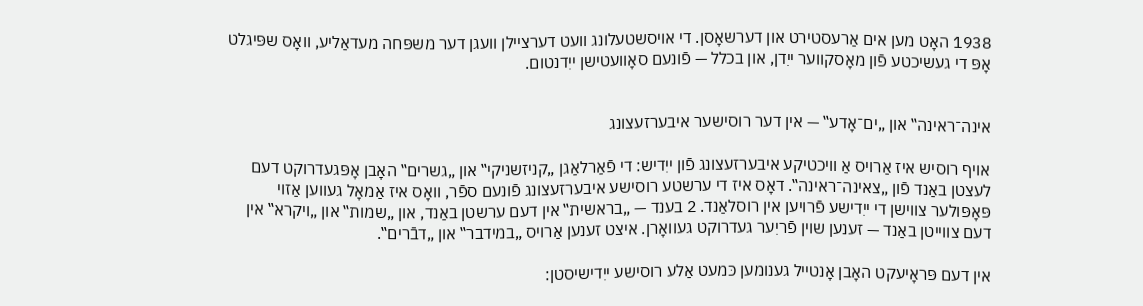1938 האָט מען אים אַרעסטירט און דערשאָסן. די אויסשטעלונג וועט דערציילן וועגן דער משפּחה מעדאַליע, וואָס שפּיגלט אָפּ די געשיכטע פֿון מאָסקווער ייִדן, און בכלל — פֿונעם סאָוועטישן ייִדנטום.


אינה־ראינה‟ און „ים־אָדע‟ — אין דער רוסישער איבערזעצונג

אויף רוסיש איז אַרויס אַ וויכטיקע איבערזעצונג פֿון ייִדיש: די פֿאַרלאַגן „קניזשניקי‟ און „גשרים‟ האָבן אָפּגעדרוקט דעם לעצטן באַנד פֿון „צאינה־ראינה‟. דאָס איז די ערשטע רוסישע איבערזעצונג פֿונעם ספֿר, וואָס איז אַמאָל געווען אַזוי פּאָפּולער צווישן די ייִדישע פֿרויען אין רוסלאַנד. 2 בענד — „בראשית‟ אין דעם ערשטן באַנד, און „שמות‟ און „ויקרא‟ אין דעם צווייטן באַנד — זענען שוין פֿריִער געדרוקט געוואָרן. איצט זענען אַרויס „במידבר‟ און „דבֿרים‟.

אין דעם פּראָיעקט האָבן אָנטייל גענומען כּמעט אַלע רוסישע ייִדישיסטן: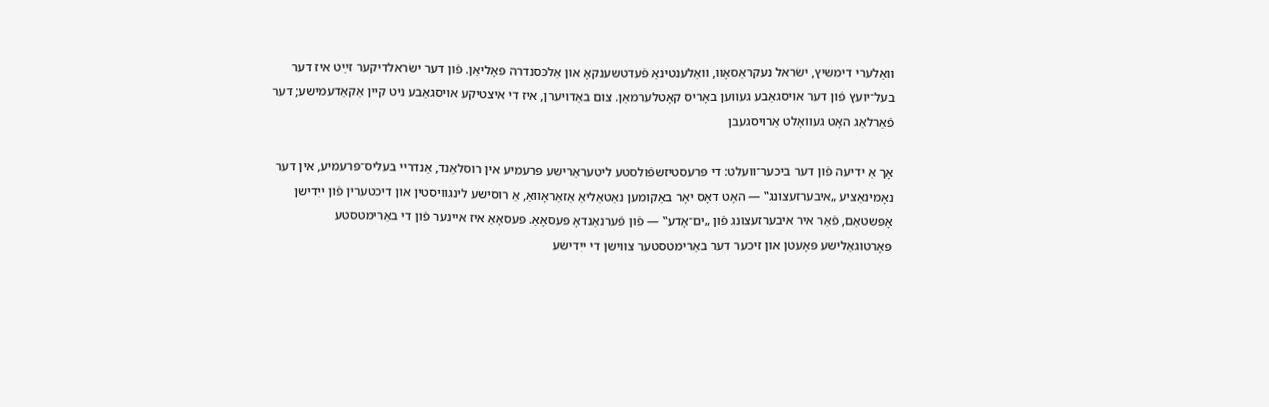וואַלערי דימשיץ, ישׂראל נעקראַסאָוו, וואַלענטינאַ פֿעדטשענקאָ און אַלכּסנדרה פּאָליאַן. פֿון דער ישׂראלדיקער זײַט איז דער בעל־יועץ פֿון דער אויסגאַבע געווען באָריס קאָטלערמאַן. צום באַדויערן, איז די איצטיקע אויסגאַבע ניט קיין אַקאַדעמישע; דער פֿאַרלאַג האָט געוואָלט אַרויסגעבן

אָך אַ ידיעה פֿון דער ביכער־וועלט: די פּרעסטיזשפֿולסטע ליטעראַרישע פּרעמיע אין רוסלאַנד, אַנדריי בעליס־פּרעמיע, אין דער נאָמינאַציע „איבערזעצונג‟ — האָט דאָס יאָר באַקומען נאַטאַליאַ אַזאַראָוואַ, אַ רוסישע לינגוויסטין און דיכטערין פֿון ייִדישן אָפּשטאַם, פֿאַר איר איבערזעצונג פֿון „ים־אָדע‟ — פֿון פֿערנאַנדאָ פּעסאָאַ. פּעסאָאַ איז איינער פֿון די באַרימטסטע פּאָרטוגאַלישע פּאָעטן און זיכער דער באַרימטסטער צווישן די ייִדישע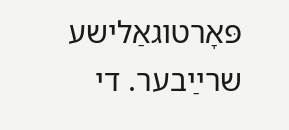פּאָרטוגאַלישע שרײַבער. די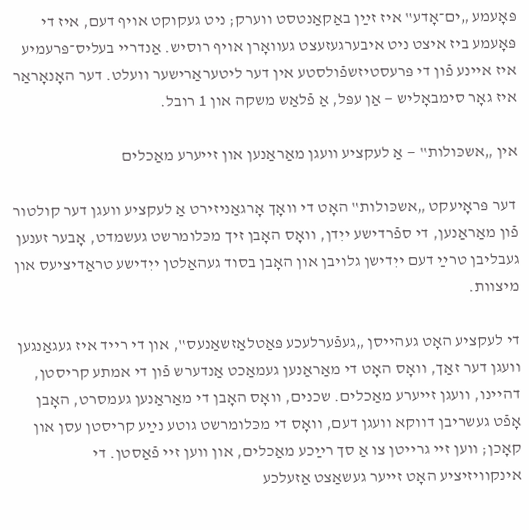פּאָעמע „ים־אָדע‟ איז זײַן באַקאַנטסט ווערק; ניט געקוקט אויף דעם, איז די פּאָעמע ביז איצט ניט איבערגעזעצט געוואָרן אויף רוסיש. אַנדריי בעליס־פּרעמיע איז איינע פֿון די פּרעסטיזשפֿולסטע אין דער ליטעראַרישער וועלט. דער האָנאָראַר איז גאָר סימבאָליש — אַן עפּל, אַ פֿלאַש משקה און 1 רובל.

אין „אשכּולות‟ — אַ לעקציע וועגן מאַראַנען און זייערע מאַכלים

 דער פּראָיעקט „אשכּולות‟ האָט די וואָך אָרגאַניזירט אַ לעקציע וועגן דער קולטור פֿון מאַראַנען, די ספֿרדישע ייִדן, וואָס האָבן זיך מכּלומרשט געשמדט, אָבער זענען געבליבן טרײַ דעם ייִדישן גלויבן און האָבן בסוד געהאַלטן ייִדישע טראַדיציעס און מיצוות.

די לעקציע האָט געהייסן „געפֿערלעכע פּאַטלאַזשאַנעס‟, און די רייד איז געגאַנגען וועגן דער זאַך, וואָס האָט די מאַראַנען געמאַכט אַנדערש פֿון די אמתע קריסטן, דהיינו, וועגן זייערע מאַכלים. שכנים, וואָס האָבן די מאַראַנען געמסרט, האָבן אָפֿט געשריבן דווקא וועגן דעם, וואָס די מכּלומרשט גוטע נײַע קריסטן עסן און קאָכן; ווען זיי גרייטן צו אַ סך רײַכע מאַכלים, און ווען זיי פֿאַסטן. די אינקוויזיציע האָט זייער געשאַצט אַזעלכע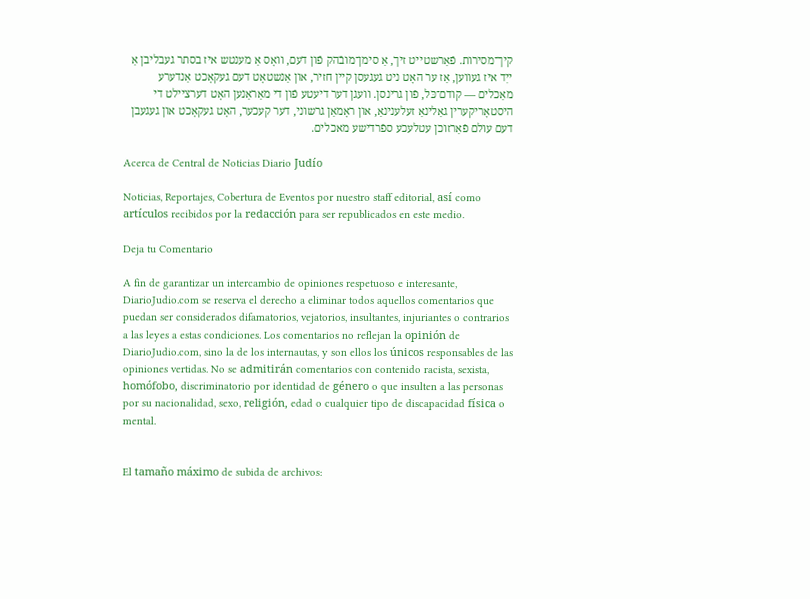קיך־מסירות. פֿאַרשטייט זיך, אַ סימן־מובֿהק פֿון דעם, וואָס אַ מענטש איז בסתר געבליבן אַ ייִד איז געווען, אַז ער האָט ניט געגעסן קיין חזיר, און אַנשטאָט דעם געקאָכט אַנדערע מאַכלים — קודם־כּל, פֿון גרינסן. וועגן דער דיעטע פֿון די מאַראַנען האָט דערציילט די היסטאָריקערין גאַלינאַ זעלענינאַ, און ראָמאַן גרשוני, דער קעכער, האָט געקאָכט און געגעבן דעם עולם פֿאַרזוכן עטלעכע ספֿרדישע מאכלים.

Acerca de Central de Noticias Diario Judío

Noticias, Reportajes, Cobertura de Eventos por nuestro staff editorial, así como artículos recibidos por la redacción para ser republicados en este medio.

Deja tu Comentario

A fin de garantizar un intercambio de opiniones respetuoso e interesante, DiarioJudio.com se reserva el derecho a eliminar todos aquellos comentarios que puedan ser considerados difamatorios, vejatorios, insultantes, injuriantes o contrarios a las leyes a estas condiciones. Los comentarios no reflejan la opinión de DiarioJudio.com, sino la de los internautas, y son ellos los únicos responsables de las opiniones vertidas. No se admitirán comentarios con contenido racista, sexista, homófobo, discriminatorio por identidad de género o que insulten a las personas por su nacionalidad, sexo, religión, edad o cualquier tipo de discapacidad física o mental.


El tamaño máximo de subida de archivos: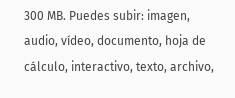300 MB. Puedes subir: imagen, audio, vídeo, documento, hoja de cálculo, interactivo, texto, archivo,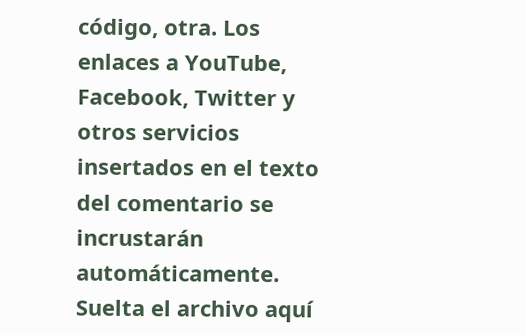código, otra. Los enlaces a YouTube, Facebook, Twitter y otros servicios insertados en el texto del comentario se incrustarán automáticamente. Suelta el archivo aquí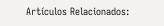Artículos Relacionados: